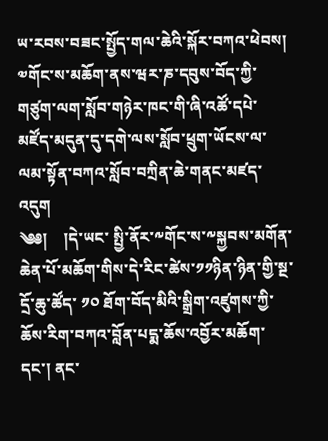ཡ་རབས་བཟང་སྤྱོད་གལ་ཆེའི་སྐོར་བཀའ་ཕེབས།
༧གོང་ས་མཆོག་ནས་ཝར་ཎ་དབུས་བོད་ཀྱི་གཙུག་ལག་སློབ་གཉེར་ཁང་གི་ཞི་འཚོ་དཔེ་མཛོད་མདུན་དུ་དགེ་ལས་སློབ་ཕྲུག་ཡོངས་ལ་ལམ་སྟོན་བཀའ་སློབ་བཀྲིན་ཆེ་གནང་མཛད་འདུག
༄༅།    །དེ་ཡང་ སྤྱི་ནོར་༸གོང་ས་༸སྐྱབས་མགོན་ཆེན་པོ་མཆོག་གིས་དེ་རིང་ཚེས་༡༡ཉིན་ཉིན་གྱི་སྔ་དྲོ་ཆུ་ཚོད་ ༡༠ ཐོག་བོད་མིའི་སྒྲིག་འཛུགས་ཀྱི་ཆོས་རིག་བཀའ་བློན་པདྨ་ཆོས་འབྱོར་མཆོག་དང་། ནང་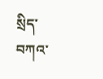སྲིད་བཀའ་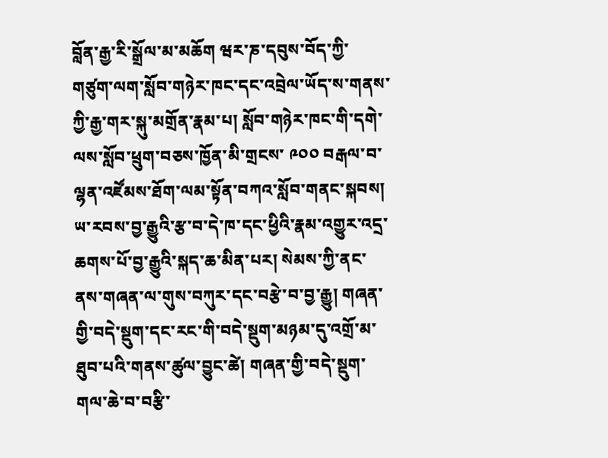བློན་རྒྱ་རི་སྒྲོལ་མ་མཆོག ཝར་ཎ་དབུས་བོད་ཀྱི་གཙུག་ལག་སློབ་གཉེར་ཁང་དང་འབྲེལ་ཡོད་ས་གནས་ཀྱི་རྒྱ་གར་སྐུ་མགྲོན་རྣམ་པ། སློབ་གཉེར་ཁང་གི་དགེ་ལས་སློབ་ཕྲུག་བཅས་ཁྱོན་མི་གྲངས་ ༩༠༠ བརྒལ་བ་ལྷན་འཛོམས་ཐོག་ལམ་སྟོན་བཀའ་སློབ་གནང་སྐབས།    ཡ་རབས་བྱ་རྒྱུའི་རྩ་བ་དེ་ཁ་དང་ཕྱིའི་རྣམ་འགྱུར་འདྲ་ཆགས་པོ་བྱ་རྒྱུའི་སྐད་ཆ་མིན་པར། སེམས་ཀྱི་ནང་ནས་གཞན་ལ་གུས་བཀུར་དང་བརྩེ་བ་བྱ་རྒྱུ། གཞན་གྱི་བདེ་སྡུག་དང་རང་གི་བདེ་སྡུག་མཉམ་དུ་འགྲོ་མ་ཐུབ་པའི་གནས་ཚུལ་བྱུང་ཚེ། གཞན་གྱི་བདེ་སྡུག་གལ་ཆེ་བ་བརྩི་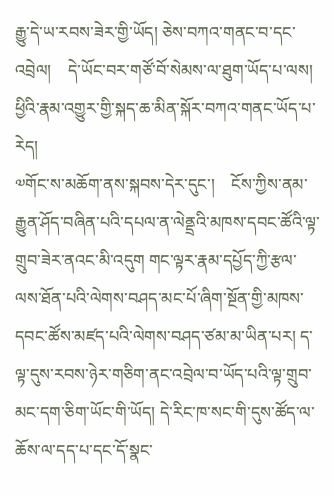རྒྱུ་དེ་ཡ་རབས་ཟེར་གྱི་ཡོད། ཅེས་བཀའ་གནང་བ་དང་འབྲེལ།    དེ་ཡོང་བར་གཙོ་བོ་སེམས་ལ་ཐུག་ཡོད་པ་ལས། ཕྱིའི་རྣམ་འགྱུར་གྱི་སྐད་ཆ་མིན་སྐོར་བཀའ་གནང་ཡོད་པ་རེད།
༧གོང་ས་མཆོག་ནས་སྐབས་དེར་དུང་།    ངོས་ཀྱིས་ནམ་རྒྱུན་ཤོད་བཞིན་པའི་དཔལ་ན་ལེནྡྲའི་མཁས་དབང་ཚོའི་ལྟ་གྲུབ་ཟེར་ནའང་མི་འདུག གང་ལྟར་རྣམ་དཔྱོད་ཀྱི་རྩལ་ལས་ཐོན་པའི་ལེགས་བཤད་མང་པོ་ཞིག་སྔོན་གྱི་མཁས་དབང་ཚོས་མཛད་པའི་ལེགས་བཤད་ཙམ་མ་ཡིན་པར། ད་ལྟ་དུས་རབས་ཉེར་གཅིག་ནང་འབྲེལ་བ་ཡོད་པའི་ལྟ་གྲུབ་མང་དག་ཅིག་ཡོང་གི་ཡོད། དེ་རིང་ཁ་སང་གི་དུས་ཚོད་ལ་ཆོས་ལ་དད་པ་དང་དོ་སྣང་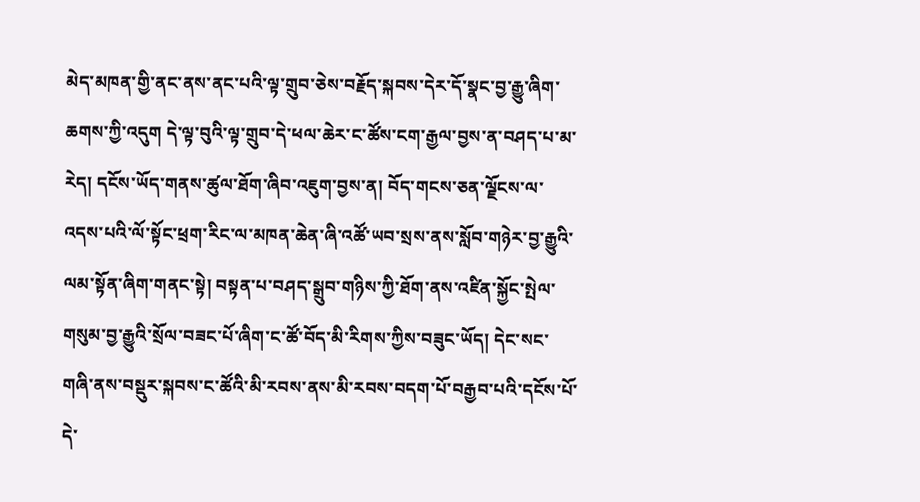མེད་མཁན་གྱི་ནང་ནས་ནང་པའི་ལྟ་གྲུབ་ཅེས་བརྗོད་སྐབས་དེར་དོ་སྣང་བྱ་རྒྱུ་ཞིག་ཆགས་ཀྱི་འདུག དེ་ལྟ་བུའི་ལྟ་གྲུབ་དེ་ཕལ་ཆེར་ང་ཚོས་ངག་རྒྱལ་བྱས་ན་བཤད་པ་མ་རེད། དངོས་ཡོད་གནས་ཚུལ་ཐོག་ཞིབ་འཇུག་བྱས་ན། བོད་གངས་ཅན་ལྗོངས་ལ་འདས་པའི་ལོ་སྟོང་ཕྲག་རིང་ལ་མཁན་ཆེན་ཞི་འཚོ་ཡབ་སྲས་ནས་སློབ་གཉེར་བྱ་རྒྱུའི་ལམ་སྟོན་ཞིག་གནང་སྟེ། བསྟན་པ་བཤད་སྒྲུབ་གཉིས་ཀྱི་ཐོག་ནས་འཛིན་སྐྱོང་སྤེལ་གསུམ་བྱ་རྒྱུའི་སྲོལ་བཟང་པོ་ཞིག་ང་ཚོ་བོད་མི་རིགས་ཀྱིས་བཟུང་ཡོད། དེང་སང་གཞི་ནས་བསྡུར་སྐབས་ང་ཚོའི་མི་རབས་ནས་མི་རབས་བདག་པོ་བརྒྱབ་པའི་དངོས་པོ་དེ་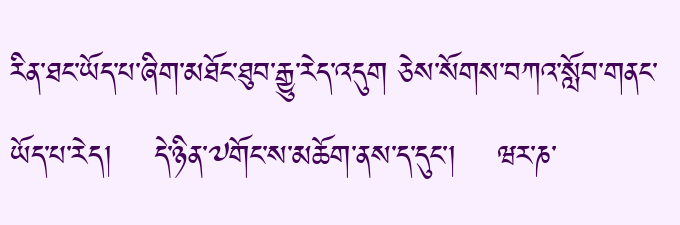རིན་ཐང་ཡོད་པ་ཞིག་མཐོང་ཐུབ་རྒྱུ་རེད་འདུག ཅེས་སོགས་བཀའ་སློབ་གནང་ཡོད་པ་རེད།    དེ་ཉིན་༧གོང་ས་མཆོག་ནས་ད་དུང་།    ཝར་ཎ་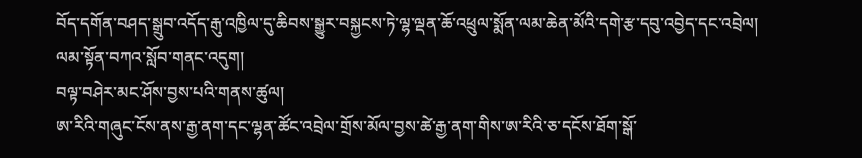བོད་དགོན་བཤད་སྒྲུབ་འདོད་རྒུ་འཁྱིལ་དུ་ཆིབས་སྒྱུར་བསྐྱངས་ཏེ་ལྷ་ལྡན་ཆོ་འཕྲུལ་སྨོན་ལམ་ཆེན་མོའི་དགེ་རྩ་དབུ་འབྱེད་དང་འབྲེལ།    ལམ་སྟོན་བཀའ་སློབ་གནང་འདུག།
བལྟ་བཤེར་མང་ཤོས་བྱས་པའི་གནས་ཚུལ།
ཨ་རིའི་གཞུང་ངོས་ནས་རྒྱ་ནག་དང་ལྷན་ཚོང་འབྲེལ་གྲོས་མོལ་བྱས་ཚེ་རྒྱ་ནག་གིས་ཨ་རིའི་ཅ་དངོས་ཐོག་སྒོ་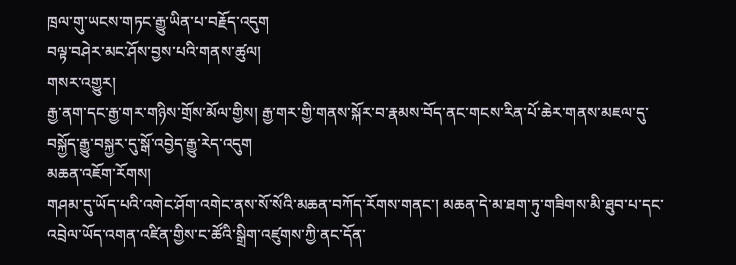ཁྲལ་གུ་ཡངས་གཏང་རྒྱུ་ཡིན་པ་བརྗོད་འདུག
བལྟ་བཤེར་མང་ཤོས་བྱས་པའི་གནས་ཚུལ།
གསར་འགྱུར།
རྒྱ་ནག་དང་རྒྱ་གར་གཉིས་གྲོས་མོལ་གྱིས། རྒྱ་གར་གྱི་གནས་སྐོར་བ་རྣམས་བོད་ནང་གངས་རིན་པོ་ཆེར་གནས་མཇལ་དུ་བསྐྱོད་རྒྱུ་བསྐྱར་དུ་སྒོ་འབྱེད་རྒྱུ་རེད་འདུག
མཆན་འཇོག་རོགས།
གཤམ་དུ་ཡོད་པའི་འགེང་ཤོག་འགེང་ནས་སོ་སོའི་མཆན་བཀོད་རོགས་གནང་། མཆན་དེ་མ་ཐག་ཏུ་གཟིགས་མི་ཐུབ་པ་དང་འབྲེལ་ཡོད་འགན་འཛིན་གྱིས་ང་ཚོའི་སྒྲིག་འཛུགས་ཀྱི་ནང་དོན་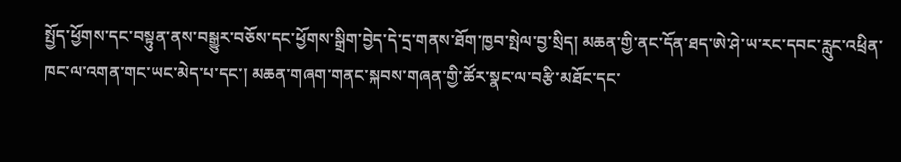སྤྱོད་ཕྱོགས་དང་བསྟུན་ནས་བསྒྱུར་བཅོས་དང་ཕྱོགས་སྒྲིག་བྱེད་དེ་དྲ་གནས་ཐོག་ཁྱབ་སྤེལ་བྱ་སྲིད། མཆན་གྱི་ནང་དོན་ཐད་ཨེ་ཤེ་ཡ་རང་དབང་རླུང་འཕྲིན་ཁང་ལ་འགན་གང་ཡང་མེད་པ་དང་། མཆན་གཞག་གནང་སྐབས་གཞན་གྱི་ཚོར་སྣང་ལ་བརྩི་མཐོང་དང་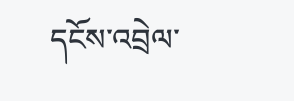དངོས་འབྲེལ་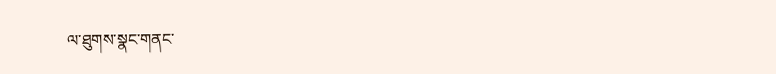ལ་ཐུགས་སྣང་གནང་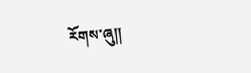རོགས་ཞུ༎